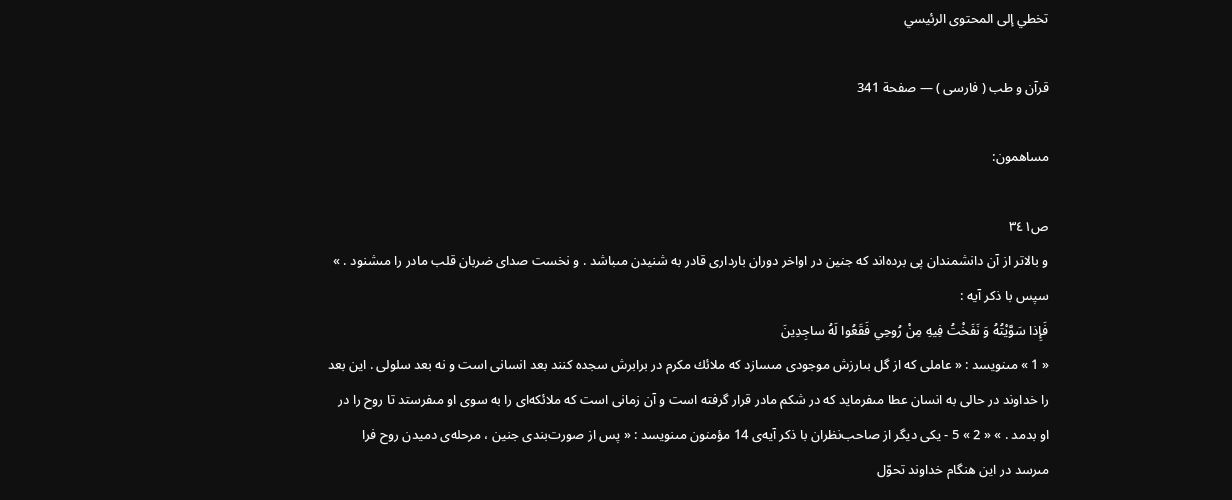تخطي إلى المحتوى الرئيسي

قرآن و طب ( فارسى ) — صفحة 341

مساهمون:

ص٣٤١
و بالاتر از آن دانشمندان پى برده‌اند كه جنين در اواخر دوران باردارى قادر به شنيدن مىباشد . و نخست صداى ضربان قلب مادر را مىشنود . » سپس با ذكر آيه :
فَإِذا سَوَّيْتُهُ وَ نَفَخْتُ فِيهِ مِنْ رُوحِي فَقَعُوا لَهُ ساجِدِينَ
« 1 » مىنويسد : « عاملى كه از گل بىارزش موجودى مىسازد كه ملائك مكرم در برابرش سجده كنند بعد انسانى است و نه بعد سلولى . اين بعد را خداوند در حالى به انسان عطا مىفرمايد كه در شكم مادر قرار گرفته است و آن زمانى است كه ملائكه‌اى را به سوى او مىفرستد تا روح را در او بدمد . » « 2 » 5 - يكى ديگر از صاحب‌نظران با ذكر آيه‌ى 14 مؤمنون مىنويسد : « پس از صورت‌بندى جنين ، مرحله‌ى دميدن روح فرا مىرسد در اين هنگام خداوند تحوّل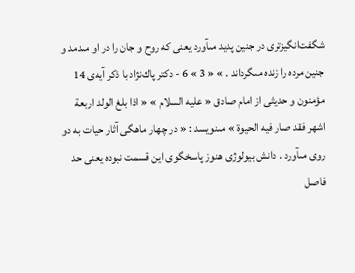شگفت‌انگيزترى در جنين پديد مىآورد يعنى كه روح و جان را در او مىدمد و جنين مرده را زنده مىگرداند . » « 3 » 6 - دكتر پاك‌نژاد با ذكر آيه‌ى 14 مؤمنون و حديثى از امام صادق « عليه السلام » « اذا بلغ الولد اربعة اشهر فقد صار فيه الحيوة » مىنويسد : « در چهار ماهگى آثار حيات به دو روى مىآورد . دانش بيولوژى هنوز پاسخگوى اين قسمت نبوده يعنى حد فاصل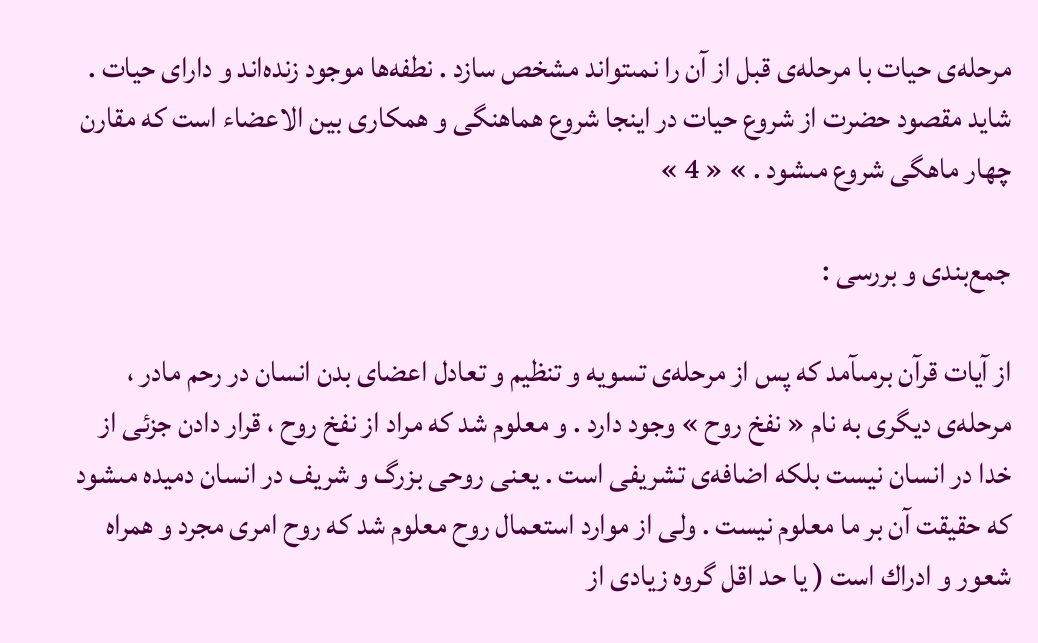مرحله‌ى حيات با مرحله‌ى قبل از آن را نمىتواند مشخص سازد . نطفه‌ها موجود زنده‌اند و داراى حيات . شايد مقصود حضرت از شروع حيات در اينجا شروع هماهنگى و همكارى بين الاعضاء است كه مقارن چهار ماهگى شروع مىشود . » « 4 »

جمع‌بندى و بررسى :

از آيات قرآن برمىآمد كه پس از مرحله‌ى تسويه و تنظيم و تعادل اعضاى بدن انسان در رحم مادر ، مرحله‌ى ديگرى به نام « نفخ روح » وجود دارد . و معلوم شد كه مراد از نفخ روح ، قرار دادن جزئى از خدا در انسان نيست بلكه اضافه‌ى تشريفى است . يعنى روحى بزرگ و شريف در انسان دميده مىشود كه حقيقت آن بر ما معلوم نيست . ولى از موارد استعمال روح معلوم شد كه روح امرى مجرد و همراه شعور و ادراك است ( يا حد اقل گروه زيادى از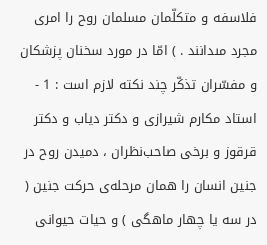فلاسفه و متكلّمان مسلمان روح را امرى مجرد مىدانند . ) امّا در مورد سخنان پزشكان و مفسّران تذكّر چند نكته لازم است : 1 - استاد مكارم شيرازى و دكتر دياب و دكتر قرقوز و برخى صاحب‌نظران ، دميدن روح در جنين انسان را همان مرحله‌ى حركت جنين ( در سه يا چهار ماهگى ) و حيات حيوانى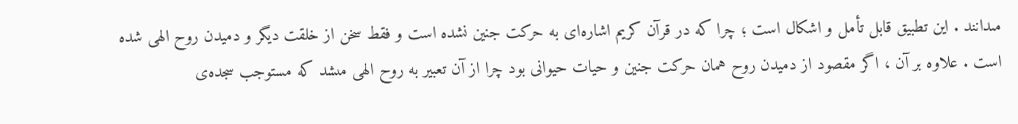مىدانند . اين تطبيق قابل تأمل و اشكال است ؛ چرا كه در قرآن كريم اشاره‌اى به حركت جنين نشده است و فقط سخن از خلقت ديگر و دميدن روح الهى شده است . علاوه بر آن ، اگر مقصود از دميدن روح همان حركت جنين و حيات حيوانى بود چرا از آن تعبير به روح الهى مىشد كه مستوجب سجده‌ى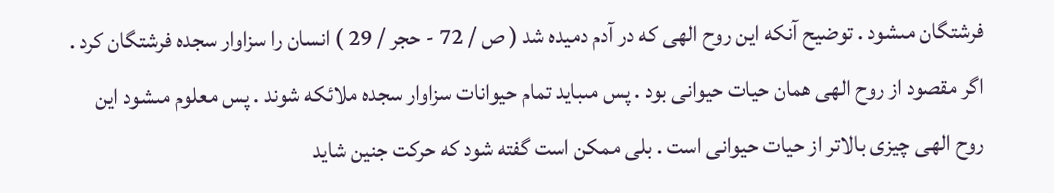فرشتگان مىشود . توضيح آنكه اين روح الهى كه در آدم دميده شد ( ص / 72 - حجر / 29 ) انسان را سزاوار سجده فرشتگان كرد . اگر مقصود از روح الهى همان حيات حيوانى بود . پس مىبايد تمام حيوانات سزاوار سجده ملائكه شوند . پس معلوم مىشود اين روح الهى چيزى بالاتر از حيات حيوانى است . بلى ممكن است گفته شود كه حركت جنين شايد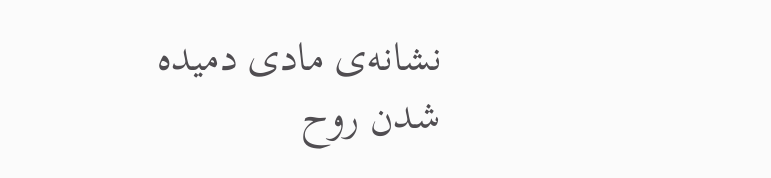نشانه‌ى مادى دميده شدن روح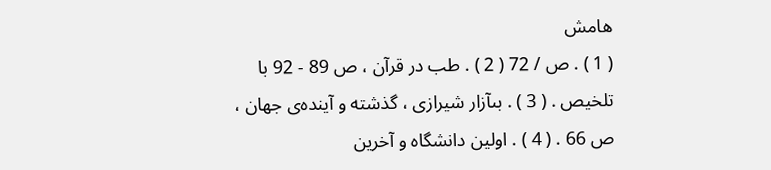هامش
( 1 ) . ص / 72 ( 2 ) . طب در قرآن ، ص 89 - 92 با تلخيص . ( 3 ) . بىآزار شيرازى ، گذشته و آينده‌ى جهان ، ص 66 . ( 4 ) . اولين دانشگاه و آخرين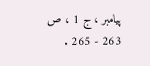پيامبر ، ج 1 ، ص 263 - 265 .